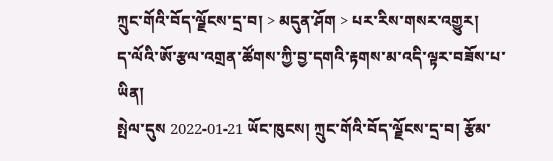ཀྲུང་གོའི་བོད་ལྗོངས་དྲ་བ། > མདུན་ཤོག > པར་རིས་གསར་འགྱུར།
ད་ལོའི་ཨོ་རྩལ་འགྲན་ཚོགས་ཀྱི་བྱ་དགའི་རྟགས་མ་འདི་ལྟར་བཟོས་པ་ཡིན།
སྤེལ་དུས 2022-01-21 ཡོང་ཁུངས། ཀྲུང་གོའི་བོད་ལྗོངས་དྲ་བ། རྩོམ་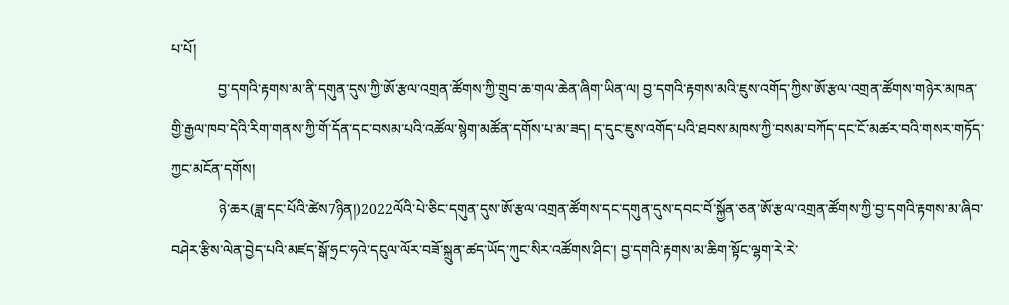པ་པོ།
             བྱ་དགའི་རྟགས་མ་ནི་དགུན་དུས་ཀྱི་ཨོ་རྩལ་འགྲན་ཚོགས་ཀྱི་གྲུབ་ཆ་གལ་ཆེན་ཞིག་ཡིན་ལ། བྱ་དགའི་རྟགས་མའི་ཇུས་འགོད་ཀྱིས་ཨོ་རྩལ་འགྲན་ཚོགས་གཉེར་མཁན་གྱི་རྒྱལ་ཁབ་དེའི་རིག་གནས་ཀྱི་གོ་དོན་དང་བསམ་པའི་འཚོལ་སྙེག་མཚོན་དགོས་པ་མ་ཟད། ད་དུང་ཇུས་འགོད་པའི་ཐབས་མཁས་ཀྱི་བསམ་བཀོད་དང་ངོ་མཚར་བའི་གསར་གཏོད་ཀྱང་མངོན་དགོས།
             ཉེ་ཆར(ཟླ་དང་པོའི་ཚེས7ཉིན།)2022ལོའི་པེ་ཅིང་དགུན་དུས་ཨོ་རྩལ་འགྲན་ཚོགས་དང་དགུན་དུས་དབང་བོ་སྐྱོན་ཅན་ཨོ་རྩལ་འགྲན་ཚོགས་ཀྱི་བྱ་དགའི་རྟགས་མ་ཞིབ་བཤེར་རྩིས་ལེན་བྱེད་པའི་མཛད་སྒོ་ཧྲང་ཧའེ་དངུལ་ལོར་བཟོ་སྐྲུན་ཚད་ཡོད་ཀུང་སིར་འཚོགས་ཤིང་། བྱ་དགའི་རྟགས་མ་ཆིག་སྟོང་ལྷག་རེ་རེ་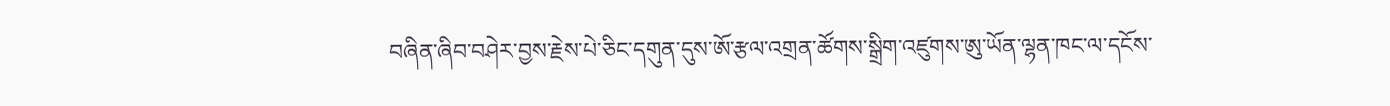བཞིན་ཞིབ་བཤེར་བྱས་རྗེས་པེ་ཅིང་དགུན་དུས་ཨོ་རྩལ་འགྲན་ཚོགས་སྒྲིག་འཛུགས་ཨུ་ཡོན་ལྷན་ཁང་ལ་དངོས་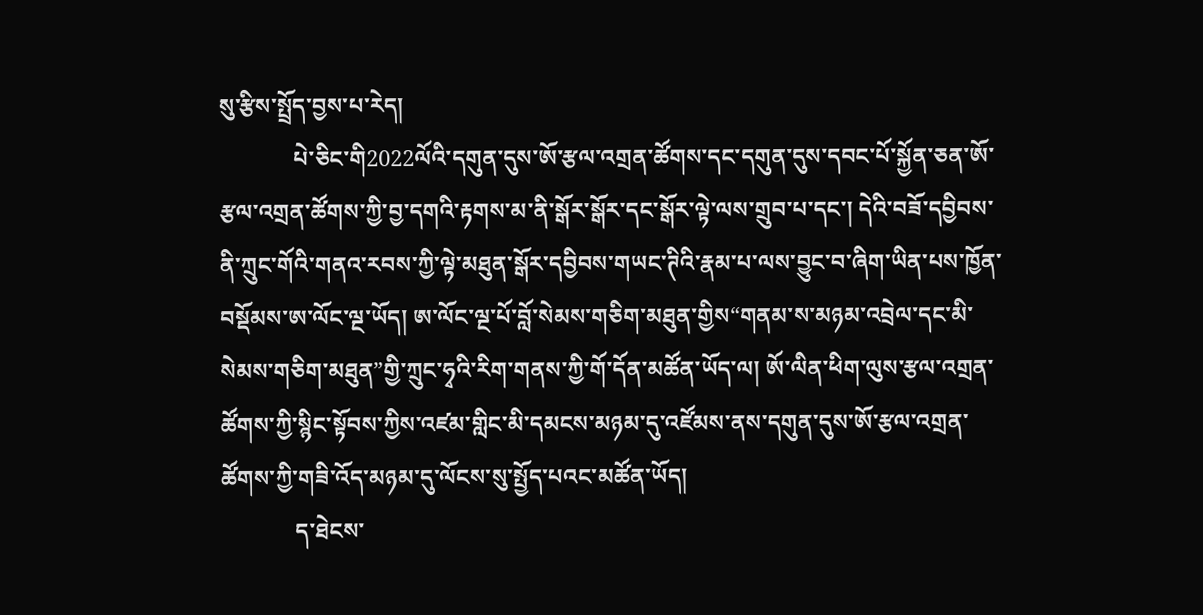སུ་རྩིས་སྤྲོད་བྱས་པ་རེད།
             པེ་ཅིང་གི2022ལོའི་དགུན་དུས་ཨོ་རྩལ་འགྲན་ཚོགས་དང་དགུན་དུས་དབང་པོ་སྐྱོན་ཅན་ཨོ་རྩལ་འགྲན་ཚོགས་ཀྱི་བྱ་དགའི་རྟགས་མ་ནི་སྒོར་སྒོར་དང་སྒོར་ལྟེ་ལས་གྲུབ་པ་དང་། དེའི་བཟོ་དབྱིབས་ནི་ཀྲུང་གོའི་གནའ་རབས་ཀྱི་ལྟེ་མཐུན་སྒོར་དབྱིབས་གཡང་ཊིའི་རྣམ་པ་ལས་བྱུང་བ་ཞིག་ཡིན་པས་ཁྱོན་བསྡོམས་ཨ་ལོང་ལྔ་ཡོད། ཨ་ལོང་ལྔ་པོ་བློ་སེམས་གཅིག་མཐུན་གྱིས“གནམ་ས་མཉམ་འབྲེལ་དང་མི་སེམས་གཅིག་མཐུན”གྱི་ཀྲུང་ཧྭའི་རིག་གནས་ཀྱི་གོ་དོན་མཚོན་ཡོད་ལ། ཨོ་ལིན་ཕིག་ལུས་རྩལ་འགྲན་ཚོགས་ཀྱི་སྙིང་སྟོབས་ཀྱིས་འཛམ་གླིང་མི་དམངས་མཉམ་དུ་འཛོམས་ནས་དགུན་དུས་ཨོ་རྩལ་འགྲན་ཚོགས་ཀྱི་གཟི་འོད་མཉམ་དུ་ལོངས་སུ་སྤྱོད་པའང་མཚོན་ཡོད།
             ད་ཐེངས་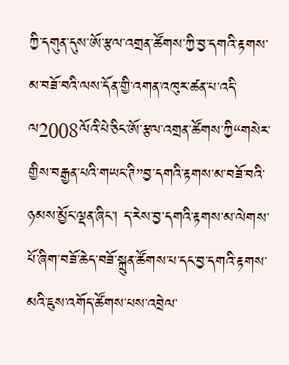ཀྱི་དགུན་དུས་ཨོ་རྩལ་འགྲན་ཚོགས་ཀྱི་བྱ་དགའི་རྟགས་མ་བཟོ་བའི་ལས་དོན་གྱི་འགན་འཁུར་ཚན་པ་འདི་ལ2008ལོའི་པེ་ཅིང་ཨོ་རྩལ་འགྲན་ཚོགས་ཀྱི“གསེར་གྱིས་བརྒྱན་པའི་གཡང་ཊི”བྱ་དགའི་རྟགས་མ་བཟོ་བའི་ཉམས་མྱོང་ལྡན་ཞིང་། ད་རེས་བྱ་དགའི་རྟགས་མ་ལེགས་པོ་ཞིག་བཟོ་ཆེད་བཟོ་སྐྲུན་ཚོགས་པ་དང་བྱ་དགའི་རྟགས་མའི་ཇུས་འགོད་ཚོགས་པས་འབྲེལ་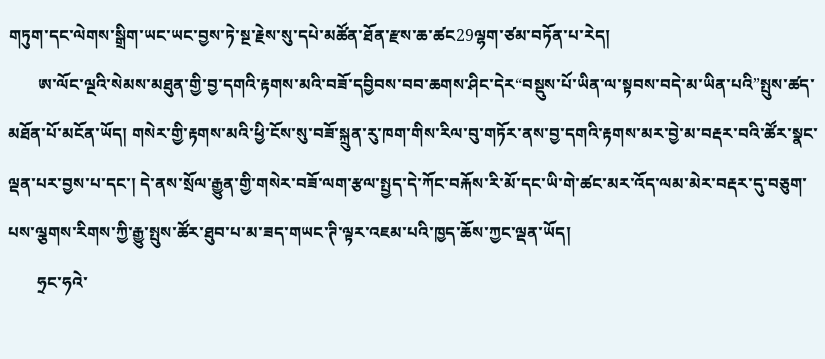གཏུག་དང་ལེགས་སྒྲིག་ཡང་ཡང་བྱས་ཏེ་སྔ་རྗེས་སུ་དཔེ་མཚོན་ཐོན་རྫས་ཆ་ཚང29ལྷག་ཙམ་བཏོན་པ་རེད།
       ཨ་ལོང་ལྔའི་སེམས་མཐུན་གྱི་བྱ་དགའི་རྟགས་མའི་བཟོ་དབྱིབས་བབ་ཆགས་ཤིང་དེར“བསྡུས་པོ་ཡིན་ལ་སྟབས་བདེ་མ་ཡིན་པའི”སྤུས་ཚད་མཐོན་པོ་མངོན་ཡོད། གསེར་གྱི་རྟགས་མའི་ཕྱི་ངོས་སུ་བཟོ་སྐྲུན་རུ་ཁག་གིས་རིལ་བུ་གཏོར་ནས་བྱ་དགའི་རྟགས་མར་བྱེ་མ་བརྡར་བའི་ཚོར་སྣང་ལྡན་པར་བྱས་པ་དང་། དེ་ནས་སྲོལ་རྒྱུན་གྱི་གསེར་བཟོ་ལག་རྩལ་སྤྱད་དེ་ཀོང་བརྐོས་རི་མོ་དང་ཡི་གེ་ཚང་མར་འོད་ལམ་མེར་བརྡར་དུ་བཅུག་པས་ལྕགས་རིགས་ཀྱི་རྒྱུ་སྤུས་ཚོར་ཐུབ་པ་མ་ཟད་གཡང་ཊི་ལྟར་འཇམ་པའི་ཁྱད་ཆོས་ཀྱང་ལྡན་ཡོད།
       ཧྲང་ཧའེ་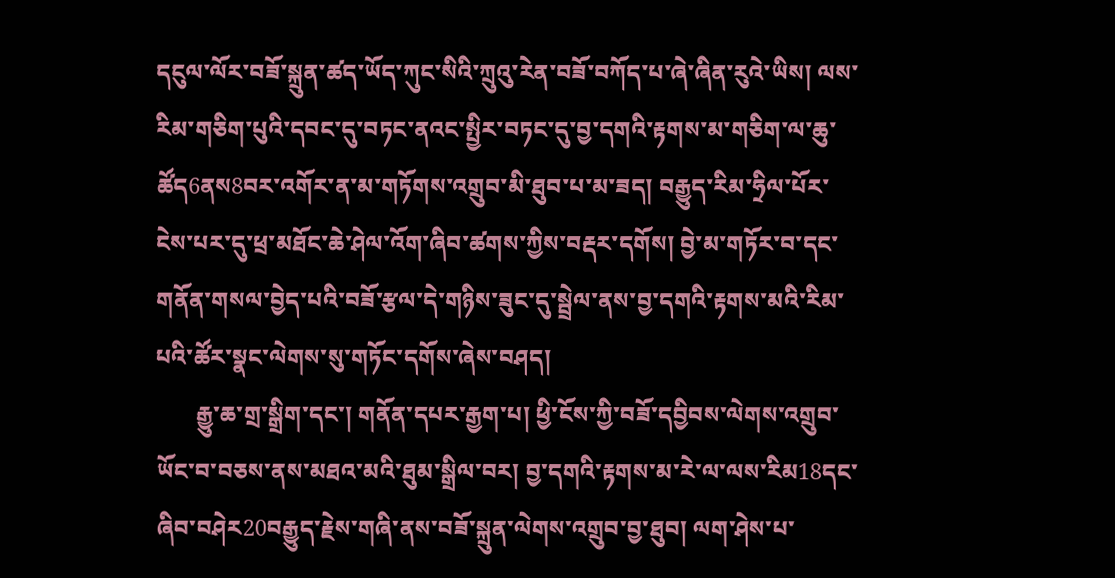དངུལ་ལོར་བཟོ་སྐྲུན་ཚད་ཡོད་ཀུང་སིའི་ཀྲུའུ་རེན་བཟོ་བཀོད་པ་ཞེ་ཞིན་རུའེ་ཡིས། ལས་རིམ་གཅིག་པུའི་དབང་དུ་བཏང་ནའང་སྤྱིར་བཏང་དུ་བྱ་དགའི་རྟགས་མ་གཅིག་ལ་ཆུ་ཚོད6ནས8བར་འགོར་ན་མ་གཏོགས་འགྲུབ་མི་ཐུབ་པ་མ་ཟད། བརྒྱུད་རིམ་ཧྲིལ་པོར་ངེས་པར་དུ་ཕྲ་མཐོང་ཆེ་ཤེལ་འོག་ཞིབ་ཚགས་ཀྱིས་བརྡར་དགོས། བྱེ་མ་གཏོར་བ་དང་གནོན་གསལ་བྱེད་པའི་བཟོ་རྩལ་དེ་གཉིས་ཟུང་དུ་སྦྲེལ་ནས་བྱ་དགའི་རྟགས་མའི་རིམ་པའི་ཚོར་སྣང་ལེགས་སུ་གཏོང་དགོས་ཞེས་བཤད།
       རྒྱུ་ཆ་གྲ་སྒྲིག་དང་། གནོན་དཔར་རྒྱག་པ། ཕྱི་ངོས་ཀྱི་བཟོ་དབྱིབས་ལེགས་འགྲུབ་ཡོང་བ་བཅས་ནས་མཐའ་མའི་ཐུམ་སྒྲིལ་བར། བྱ་དགའི་རྟགས་མ་རེ་ལ་ལས་རིམ18དང་ཞིབ་བཤེར20བརྒྱུད་རྗེས་གཞི་ནས་བཟོ་སྐྲུན་ལེགས་འགྲུབ་བྱ་ཐུབ། ལག་ཤེས་པ་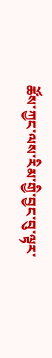ཚོས་ཀྱང་ལས་རིམ་གྱི་བྱང་བུ་ལྟར་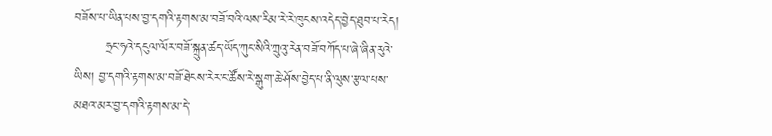བཟོས་པ་ཡིན་པས་བྱ་དགའི་རྟགས་མ་བཟོ་བའི་ལས་རིམ་རེ་རེ་ཁུངས་འདེད་བྱེད་ཐུབ་པ་རེད།
       ཧྲང་ཧའེ་དངུལ་ལོར་བཟོ་སྐྲུན་ཚད་ཡོད་ཀུང་སིའི་ཀྲུའུ་རེན་བཟོ་བཀོད་པ་ཞེ་ཞིན་རུའེ་ཡིས། བྱ་དགའི་རྟགས་མ་བཟོ་ཐེངས་རེར་ང་ཚོས་རེ་སྒུག་ཆེ་ཤོས་བྱེད་པ་ནི་ལུས་རྩལ་པས་མཐའ་མར་བྱ་དགའི་རྟགས་མ་དེ་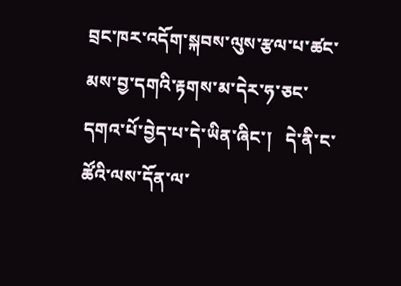བྲང་ཁར་འདོག་སྐབས་ལུས་རྩལ་པ་ཚང་མས་བྱ་དགའི་རྟགས་མ་དེར་ཧ་ཅང་དགའ་པོ་བྱེད་པ་དེ་ཡིན་ཞིང་།   དེ་ནི་ང་ཚོའི་ལས་དོན་ལ་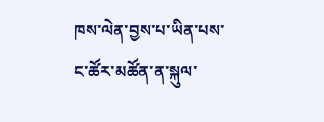ཁས་ལེན་བྱས་པ་ཡིན་པས་ང་ཚོར་མཚོན་ན་སྐུལ་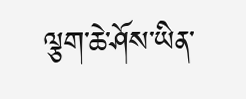ལྕག་ཆེ་ཤོས་ཡིན་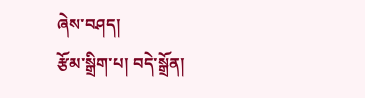ཞེས་བཤད།
རྩོམ་སྒྲིག་པ། བདེ་སྒྲོན།